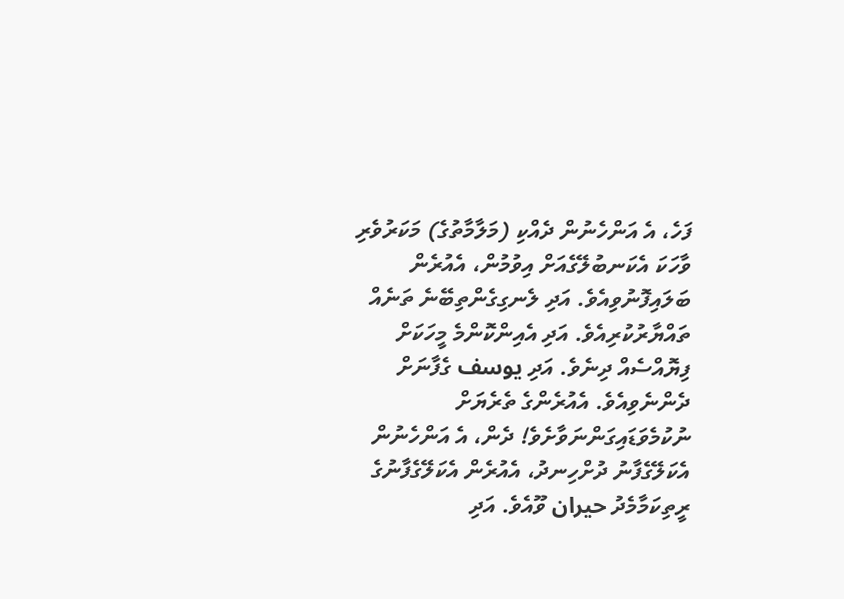ފަހެ، އެ އަންހެނުން ދެއްކި (މަލާމާތުގެ) މަކަރުވެރި ވާހަކަ އެކަނބުލޭގެއަށް އިވުމުން، އެއުރެން ބަލައިފޮނުވިއެވެ. އަދި ލެނގިގެންތިބޭނެ ތަނެއް ތައްޔާރުކުރިއެވެ. އަދި އެއިންކޮންމެ މީހަކަށް ފިޔޮއްސެއް ދިނެވެ. އަދި يوسف ގެފާނަށް ދެންނެވިއެވެ. އެއުރެންގެ ތެރެޔަށް ނުކުމެވަޑައިގަންނަވާށެވެ! ދެން، އެ އަންހެނުން އެކަލޭގެފާނު ދުށްހިނދު، އެއުރެން އެކަލޭގެފާނުގެ ރީތިކަމާމެދު حيران ވޫއެވެ. އަދި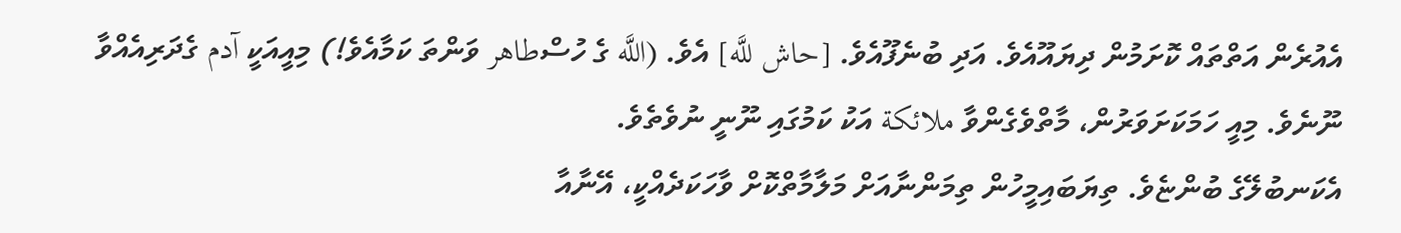އެއުރެން އަތްތައް ކޮށަމުން ދިޔައޫއެވެ. އަދި ބުނެފޫއެވެ. [حاش للَّه] އެވެ. (اللَّه ގެ ހުސްطاهر ވަންތަ ކަމާއެވެ!) މިއީއަކީ آدم ގެދަރިއެއްވާ ނޫނެވެ. މިއީ ހަމަކަށަވަރުން، މާތްވެގެންވާ ملائكة އަކު ކަމުގައި ނޫނީ ނުވެތެވެ.
އެކަނބުލޭގެ ބުންޏެވެ. ތިޔަބައިމީހުން ތިމަންނާއަށް މަލާމާތްކޮށް ވާހަކަދެއްކީ، އޭނާއާ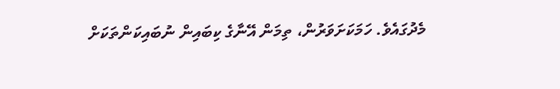މެދުގައެވެ. ހަމަކަށަވަރުން، ތިމަން އޭނާގެ ކިބައިން ނުބައިކަންތަކަށް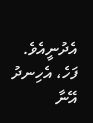އެދުނީއެވެ. ފަހެ، އެހިނދު އޭނާ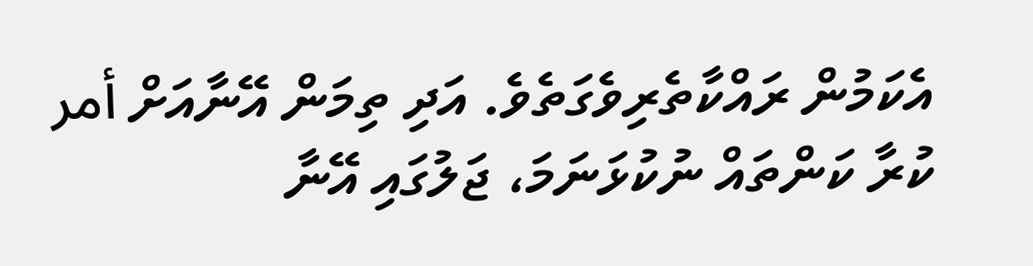އެކަމުން ރައްކާތެރިވެގަތެވެ. އަދި ތިމަން އޭނާއަށް أمر ކުރާ ކަންތައް ނުކުޅަނަމަ، ޖަލުގައި އޭނާ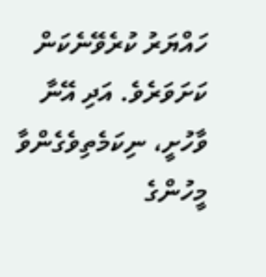ހައްޔަރު ކުރެވޭނެކަން ކަށަވަރެވެ. އަދި އޭނާ ވާހުށީ، ނިކަމެތިވެގެންވާ މީހުންގެ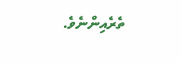ތެރެއިންނެވެ.